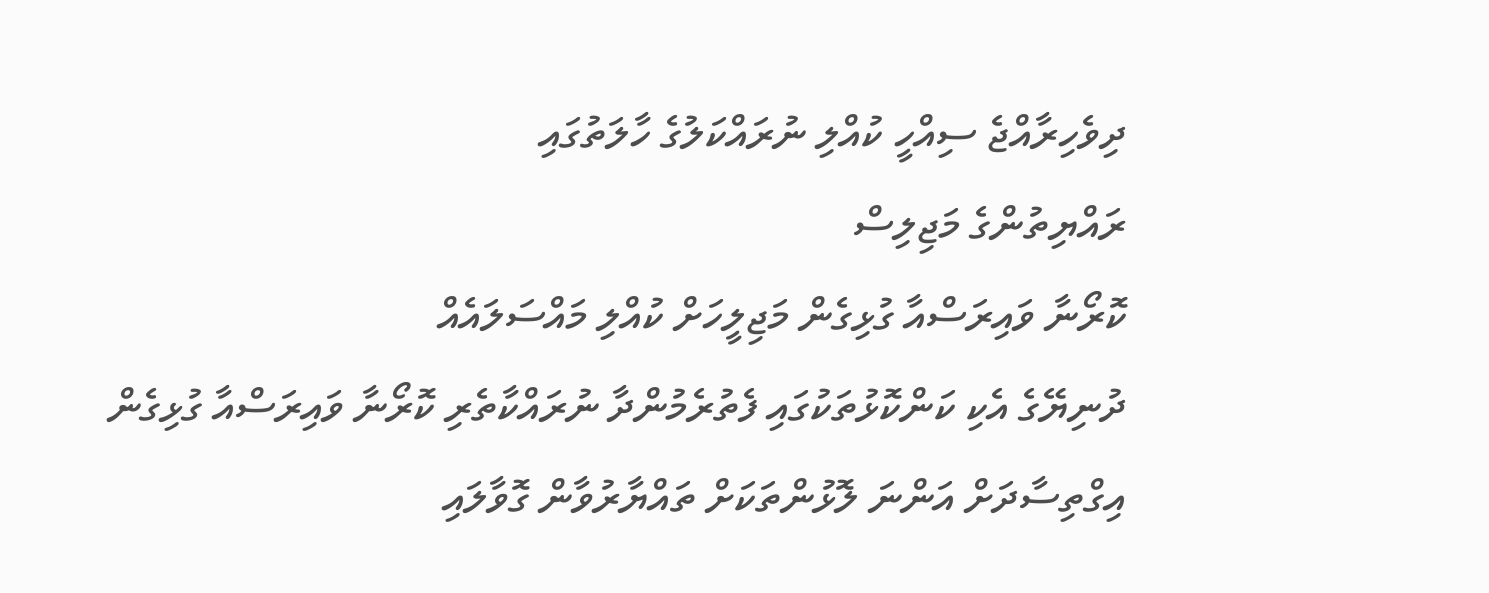ދިވެހިރާއްޖެ ސިއްހީ ކުއްލި ނުރައްކަލުގެ ހާލަތުގައި
ރައްޔިތުންގެ މަޖިލިސް
ކޮރޯނާ ވައިރަސްއާ ގުޅިގެން މަޖިލީހަށް ކުއްލި މައްސަލައެއް
ދުނިޔޭގެ އެކި ކަންކޮޅުތަކުގައި ފެތުރެމުންދާ ނުރައްކާތެރި ކޮރޯނާ ވައިރަސްއާ ގުޅިގެން އިގްތިސާދަށް އަންނަ ލޮޅުންތަކަށް ތައްޔާރުވާން ގޮވާލައި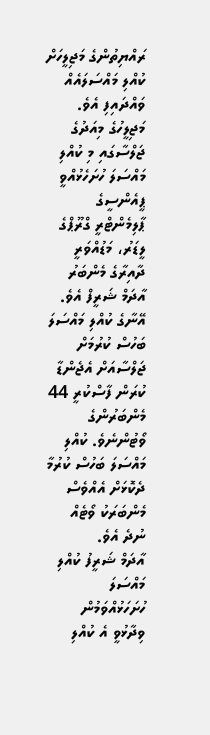ރައްޔިތުންގެ މަޖިލީހަށް ކުއްލި މައްސަލައެއް ވައްދައިފި އެވެ.
މަޖިލީހުގެ މިއަދުގެ ޖަލްސާގައި މި ކުއްލި މައްސަލަ ހުށަހެޅުއްވީ ޕީއެންސީގެ ޕާލިމެންޓްރީ ގްރޫޕްގެ ލީޑަރު، މަޑުއްވަރީ ދާއިރާގެ މެންބަރު އާދަމް ޝަރީފް އެވެ. އޭނާގެ ކުއްލި މައްސަލަ ބަހުސް ކުރުމަށް ޖަލްސާއަށް އެޖެންޑާ ކުރަން ފާސްކުރީ 44 މެންބަރުންގެ ވޯޓުންނެވެ. ކުއްލި މައްސަލަ ބަހުސް ކުރުމާ ދެކޮޅަށް އެއްވެސް މެންބަރަކު ވޯޓެއް ނުދެ އެވެ.
އާދަމް ޝަރީފު ކުއްލި މައްސަލަ ހުށަހަޅުއްވަމުން ވިދާޅުވީ އެ ކުއްލި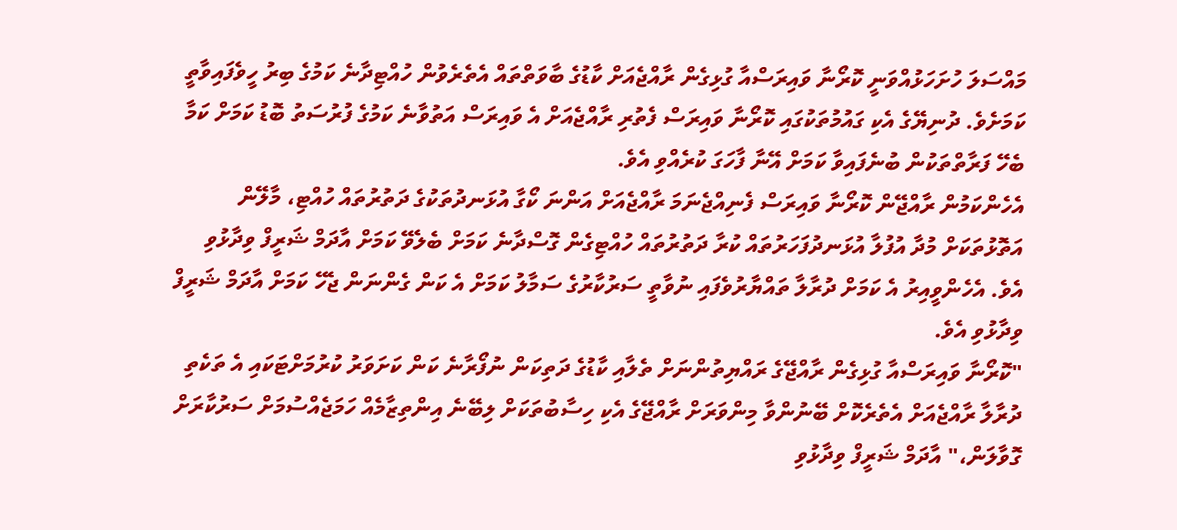މައްސަލަ ހުށަހަޅުއްވަނީ ކޮރޯނާ ވައިރަސްއާ ގުޅިގެން ރާއްޖެއަށް ކާޑުގެ ބާވަތްތައް އެތެރެވުން ހުއްޓިދާނެ ކަމުގެ ބިރު ހީވެފައިވާތީ ކަމަށެވެ. ދުނިޔޭގެ އެކި ގައުމުތަކުގައި ކޮރޯނާ ވައިރަސް ފެތުރި ރާއްޖެއަށް އެ ވައިރަސް އަތުވާނެ ކަމުގެ ފުރުސަތު ބޮޑު ކަމަށް ކަމާ ބެހޭ ފަރާތްތަކުން ބުނެފައިވާ ކަމަށް އޭނާ ފާހަގަ ކުރެއްވި އެވެ.
އެހެންކަމުން ރާއްޖޭން ކޮރޯނާ ވައިރަސް ފެނިއްޖެނަމަ ރާއްޖެއަށް އަންނަ ކޯގާ އުޅަނދުތަކުގެ ދަތުރުތައް ހުއްޓި، މާލޭން އަތޮޅުތަކަށް މުދާ އުފުލާ އުޅަނދުފަހަރުތައް ކުރާ ދަތުރުތައް ހުއްޓިގެން ގޮސްދާނެ ކަމަށް ބެލެވޭ ކަމަށް އާދަމް ޝަރީފް ވިދާޅުވި އެވެ. އެހެންވީއިރު އެ ކަމަށް ދުރާލާ ތައްޔާރުވެފައި ނުވާތީ ސަރުކާރުގެ ސަމާލު ކަމަށް އެ ކަން ގެންނަން ޖެހޭ ކަމަށް އާދަމް ޝަރީފް ވިދާޅުވި އެވެ.
"ކޮރޯނާ ވައިރަސްއާ ގުޅިގެން ރާއްޖޭގެ ރައްޔިތުންނަށް ތެލާއި ކާޑުގެ ދަތިކަން ނުފޯރާނެ ކަން ކަށަވަރު ކުރުމަށްޓަކައި އެ ތަކެތި ދުރާލާ ރާއްޖެއަށް އެތެރެކޮށް ބޭނުންވާ މިންވަރަށް ރާއްޖޭގެ އެކި ހިސާބުތަކަށް ލިބޭނެ އިންތިޒާމެއް ހަމަޖެއްސުމަށް ސަރުކާރަށް ގޮވާލަން،" އާދަމް ޝަރީފް ވިދާޅުވި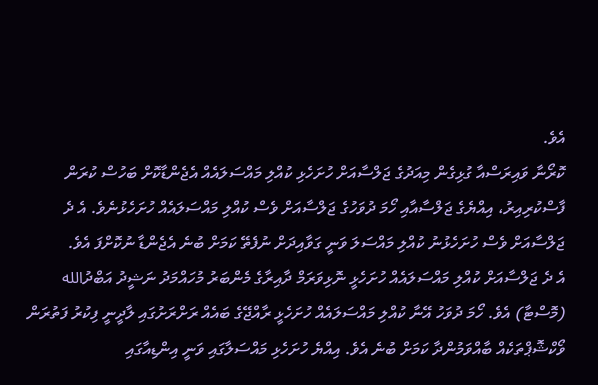އެވެ.
ކޮރޯނާ ވައިރަސްއާ ގުޅިގެން މިއަދުގެ ޖަލްސާއަށް ހުށަހެޅި ކުއްލި މައްސަލައެއް އެޖެންޑާކޮށް ބަހުސް ކުރަން ފާސްކުރިއިރު، އިއްޔެގެ ޖަލްސާއާއި ހޯމަ ދުވަހުގެ ޖަލްސާއަށް ވެސް ކުއްލި މައްސަލައެއް ހުށަހެޅުނެވެ. އެ ދެ ޖަލްސާއަށް ވެސް ހުށަހެޅުނު ކުއްލި މައްސަލަ ވަނީ ގަވާއިދަށް ނުފެތޭ ކަމަށް ބުނެ އެޖެންޑާ ނުކޮށްފަ އެވެ.
އެ ދެ ޖަލްސާއަށް ކުއްލި މައްސަލައެއް ހުށަހެޅީ ނޮޅިވަރަމް ދާއިރާގެ މެންބަރު މުހައްމަދު ނަޝީދު އަބްދުالله (މޮސްޓާ) އެވެ. ހޯމަ ދުވަހު އޭނާ ކުއްލި މައްސަލައެއް ހުށަހެޅީ ރާއްޖޭގެ ބައެއް ރަށްރަށުގައި ލާދީނީ ފިކުރު ފަތުރަން ވޯކްޝޮޕްތަކެއް ބާއްވަމުންދާ ކަމަށް ބުނެ އެވެ. އިއްޔެ ހުށަހެޅި މައްސަލާގައި ވަނީ އިންޑިއާގައި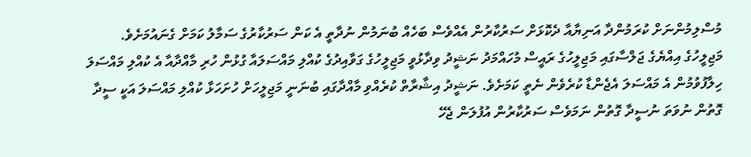މުސްލިމުންނަށް ކުރަމުންދާ އަނިޔާއާ ދެކޮޅަށް ސަރުކާރުން އެއްވެސް ބަހެއް ބުނަމުން ނުދާތީ އެ ކަން ސަރުކާރުގެ ސަމާލު ކަމަށް ގެނައުމަށެވެ.
މަޖިލީހުގެ އިއްޔެގެ ޖަލްސާގައި މަޖިލީހުގެ ރައީސް މުހައްމަދު ނަޝީދު ވިދާޅުވީ މަޖިލީހުގެ ގަވާއިދުގެ ކުއްލި މައްސަލައާ ގުޅުން ހުރި މާއްދާއާ އެ ކުއްލި މައްސަލަ ހިލާފުވުމުން އެ މައްސަލަ އެޖެންޑާ ކުރެވެން ނެތީ ކަމަށެވެ. ނަޝީދު އިޝާރާތް ކުރެއްވި މާއްދާގައި ބުނަނީ މަޖިލީހަށް ހުށަހަޅާ ކުއްލި މައްސަލަ އަކީ ސީދާ ގޮތުން ނުވަތަ ނުސީދާ ގޮތުން ނަމަވެސް ސަރުކާރުން އުފުލަން ޖެހޭ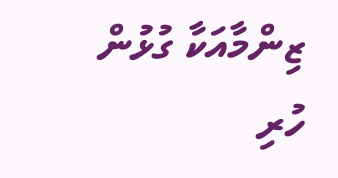ޒިންމާއަކާ ގުޅުން ހުރި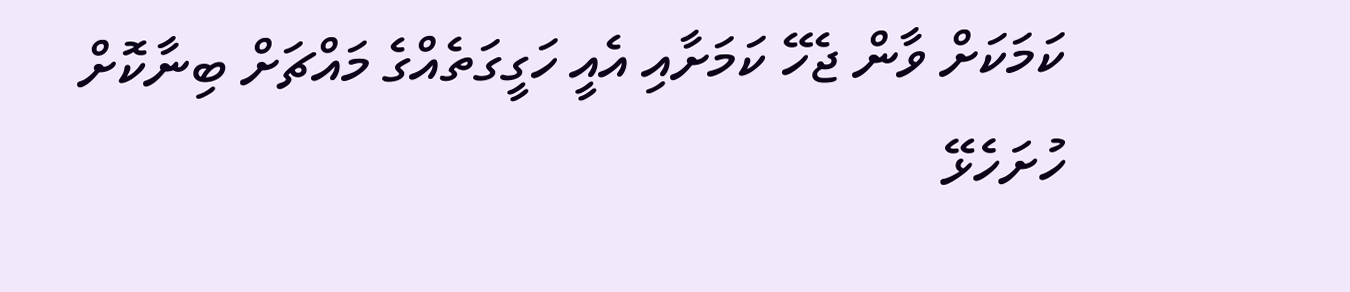ކަމަކަށް ވާން ޖެހޭ ކަމަށާއި އެއީ ހަގީގަތެއްގެ މައްޗަށް ބިނާކޮށް ހުށަހެޅޭ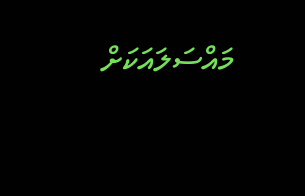މައްސަލައަކަށް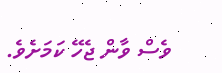ވެސް ވާން ޖެހޭ ކަމަށެވެ.